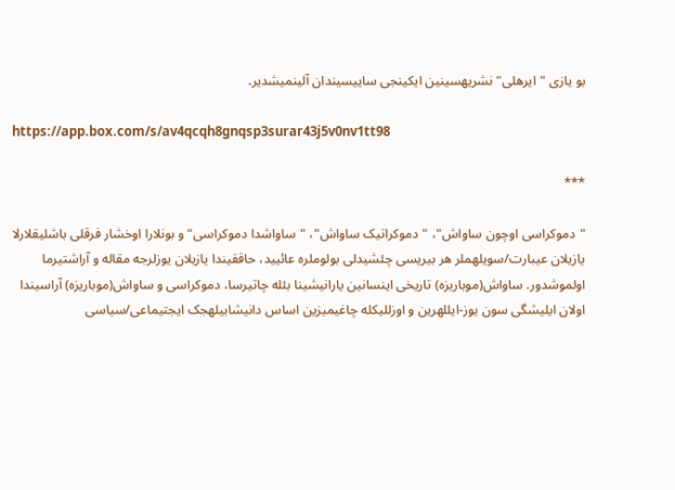بو یازی "ایرهلی" نشریهسینین ایکینجی ساییسیندان آلینمیشدیر.

https://app.box.com/s/av4qcqh8gnqsp3surar43j5v0nv1tt98

***

"دموکراسی اوچون ساواش"، "دموکراتیک ساواش"، "ساواشدا دموکراسی" و بونلارا اوخشار فرقلی باشلیقلارلا یازیلان عیبارت/سویلهملر هر بیریسی چئشیدلی بولوملره عائیید، حاققیندا یازیلان یوزلرجه مقاله و آراشتیرما اولموشدور. ساواش(موباریزه) تاریخی اینسانین یارانیشینا بئله چاتیرسا، دموکراسی و ساواش(موباریزه) آراسیندا اولان ایلیشگی سون یوز-ایللهرین و اوزللیکله چاغیمیزین اساس دانیشابیلهجک ایجتیماعی/سیاسی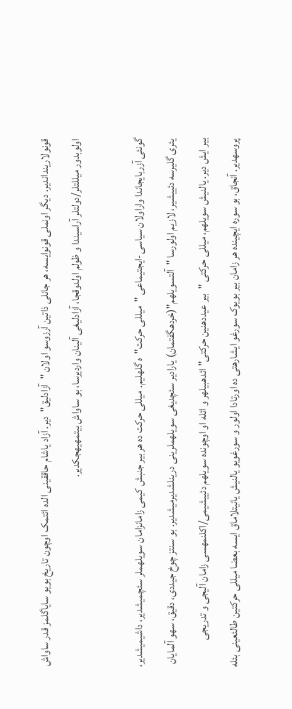قونولارینداندیر. دیگر اونملی قونوایسه، هر جانلی ذاتین آرزوسو اولان "آزادلیق"دیر. آزاد یاشام حاققینی الده ائتمک اوچون تاریخ بویو سایاگلمز قدر ساواش اولوبدور میللتلر/دولتلر آراسیندا و ظولم اولدوقجا، آزادلیغی آلینان واردیرسا، بو ساواش بیتمهیهجکدیر.

گونئی آزربایجاندا واراولان سیاسی-ایجتیماعی "میللی حرکت"ه گلهلیم. میللی حرکت ده هر بیر جنبش کیمی زامانزامان سویلهملر سئچمیشدیر، داشیمیشدیر، یئری گلیرسه دئییشیر، لازیم اولورسا "آلتسویلهم"(خردهگفتمان) یارادیر سئچدیغی سویلهملرینی درینلشدیرمیشدیر. بو سنتز چوخ جیددی، دقیق، سهو آلمایان بیر ایش دیر. یالنیش سویلهم، میللی حرکتی "بیر عیددهنین حرکتی" ائدهبیلهر و ائله او اوچونده سویلهم دئییشیمی/اکلنمهسی زامان آلیجی و تدریجی پروسهدیر. آنجاق، بو سوره ایچینده هر زامان بیر بویوک سورغو ایشارهتی ده اورتادا اولور و سورغویو یالنیش یانیتلاماق ایسه بعضا میللی حرکتین طالئعینی بئله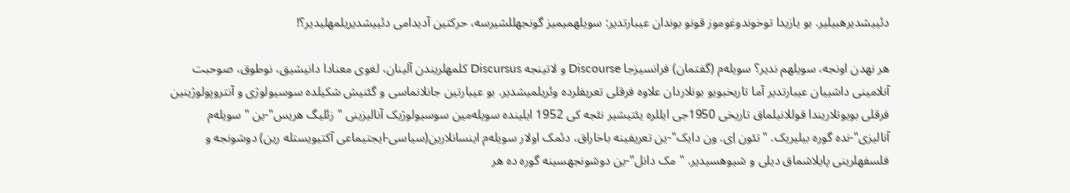دئییشدیرهبیلیر. بو یازیدا توخوندوغوموز قونو بوندان عیبارتدیر: سویلهمیمیز گونجهللشیرسه، حرکتین آدیدامی دئییشدیریلمهلیدیر؟!

هر نهدن اونجه، سویلهم ندیر؟ سویله‌م (گفتمان) فرانسیزجا Discourse و لاتینجه Discursus کلمهلریندن آلینان، لغوی معنادا دانیشیق، نوطوق، صوحبت آنلامینی داشییان عیبارتدیر آما تاریخبویو بونلاردان علاوه فرقلی تعریفلرده وئریلمیشدیر. بو عیبارتین جانلانماسی و گئنیش شکیلده سوسیولوژی و آنتروپولوژینین فرقلی بویوتلاریندا قوللانیلماق تاریخی 1950جی ایللره یئتیشیر نئجه کی 1952 ایلینده سویله‌مین سوسیولوژیک آنالیزینی "زئلیگ هریس"-ین "سویله‌م آنالیزی"-نده گوره بیلیریک. "تئون اِی. ون دایک"-ین تعریفینه باخاراق، دئمک اولار سویله‌م اینسانلارین(سیاسی-ایجتیماعی آکتیویستله رین) دوشونجه و فلسفهلرینی پایلاشماق دیلی و شیوهسیدیر. "مک دانل"-ین دوشونجهسینه گوره ده هر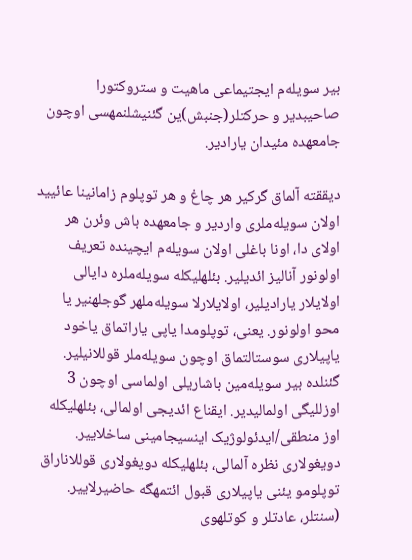بیر سویله‌م ایجتیماعی ماهیت و ستروکتورا صاحیبدیر و حرکتلر(جنبش)ین گئنیشلنمهسی اوچون جامعهده مئیدان یارادیر.

دیققته آلماق گرکیر هر چاغ و هر توپلوم زامانینا عائیید اولان سویله‌ملری واردیر و جامعهده باش وئرن هر اولای دا، اونا باغلی اولان سویله‌م ایچینده تعریف اولونور آنالیز ائدیلیر. بئلهلیکله سویله‌ملره دایالی اولایلار یارادیلیر، اولایلارلا سویله‌ملهر گوجلهنیر یا محو اولونور. یعنی، توپلومدا یاپی یاراتماق یاخود یاپیلاری سوستالتماق اوچون سویله‌ملر قوللانیلیر. گئنلده بیر سویله‌مین باشاریلی اولماسی اوچون 3 اوزللیگی اولمالیدیر. ایقناع ائدیجی اولمالی، بئلهلیکله اوز منطقی/ایدئولوژیک اینسیجامینی ساخلاییر. دویغولاری نظره آلمالی، بئلهلیکله دویغولاری قوللاناراق توپلومو یئنی یاپیلاری قبول ائتمهگه حاضیرلاییر. (سنتلر، عادتلر و کوتلهوی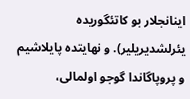اینانجلار بو کاتئگوریده یئرلشدیریلیر). و نهایتده پایلاشیم و پروپاگاندا گوجو اولمالی،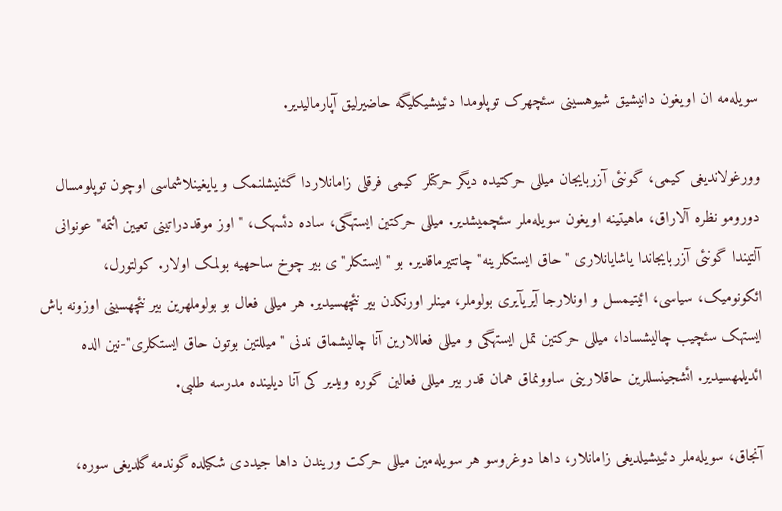سویله‌مه ان اویغون دانیشیق شیوهسینی سئچهرک توپلومدا دئییشیکلیگه حاضیرلیق آپارمالیدیر.

وورغولاندیغی کیمی، گونئی آزربایجان میللی حرکتیده دیگر حرکتلر کیمی فرقلی زامانلاردا گئنیشلنمک و یایغینلاشماسی اوچون توپلومسال دورومو نظره آلاراق، ماهیتینه اویغون سویله‌ملر سئچمیشدیر. میللی حرکتین ایستهگی، ساده دئسهک، "اوز موقددراتینی تعیین ائتمه" عونوانی آلتیندا گونئی آزربایجاندا یاشایانلاری "حاق ایستکلرینه" چاتتیرماقدیر. بو "ایستکلر"ی بیر چوخ ساحهیه بولمک اولار. کولتورل، ائکونومیک، سیاسی، ائیتیمسل و اونلارجا آیریآیری بولوملر، مینلر اورنکدن بیر نئچهسیدیر. هر میللی فعال بو بولوملهرین بیر نئچهسینی اوزونه باش ایستهک سئچیب چالیشسادا، میللی حرکتین تمل ایستهگی و میللی فعاللارین آنا چالیشماق ندنی "میللتین بوتون حاق ایستکلری"-نین الده ائدیلمهسیدیر. ائشجینسللرین حاقلارینی ساوونماق همان قدر بیر میللی فعالین گوره ویدیر کی آنا دیلینده مدرسه طلبی.

آنجاق، سویله‌ملر دئییشیلدیغی زامانلار، داها دوغروسو هر سویله‌مین میللی حرکت وریندن داها جیددی شکیلده گوندمه گلدیغی سوره،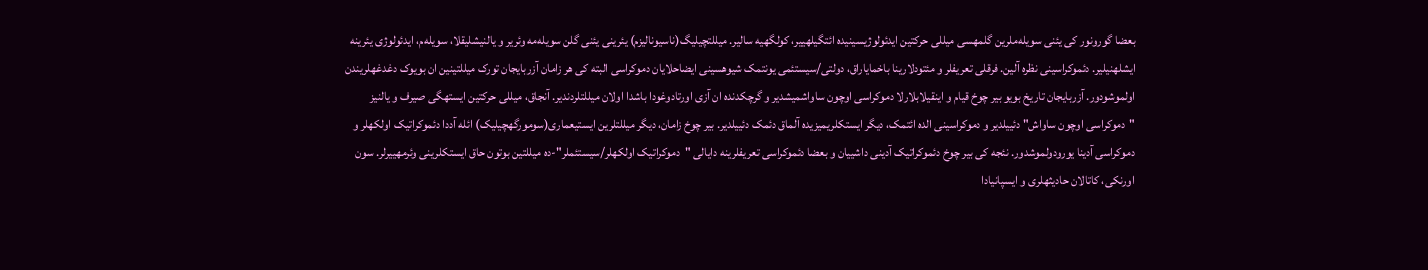بعضا گورونور کی یئنی سویله‌ملرین گلمهسی میللی حرکتین ایدئولوژیسینیده ائتگیلهییر، کولگهیه سالیر. میللتچیلیگ(ناسیونالیزم) یئرینی یئنی گلن سویله‌مه وئریر و یالنیشلیقلا، سویله‌م، ایدئولوژی یئرینه ایشلهنیلیر. دئموکراسینی نظره آلین. فرقلی تعریفلر و مئتودلارینا باخمایاراق، دولتی/سیستئمی یونتمک شیوهسینی ایضاحلایان دموکراسی البته کی هر زامان آزربایجان تورک میللتینین ان بویوک دغدغهلریندن اولموشودور. آزربایجان تاریخ بویو بیر چوخ قیام و اینقیلابلارلا دموکراسی اوچون ساواشمیشدیر و گرچکدنده ان آزی اورتادوغودا باشدا اولان میللتلردندیر. آنجاق، میللی حرکتین ایستهگی صیرف و یالنیز "دموکراسی اوچون ساواش" دئییلدیر و دموکراسینی الده ائتمک، دیگر ایستکلریمیزیده آلماق دئمک دئییلدیر. بیر چوخ زامان، دیگر میللتلرین ایستیعماری(سومورگهچیلیک) ائله آددا دئموکراتیک اولکهلر و دموکراسی آدینا یورودولموشدور. نئجه کی بیر چوخ دئموکراتیک آدینی داشییان و بعضا دئموکراسی تعریفلرینه دایالی "دموکراتیک اولکهلر/سیستئملر"-ده میللتین بوتون حاق ایستکلرینی وئرمهییرلر. سون اورنکی، کاتالان حادیثهلری و ایسپانیادا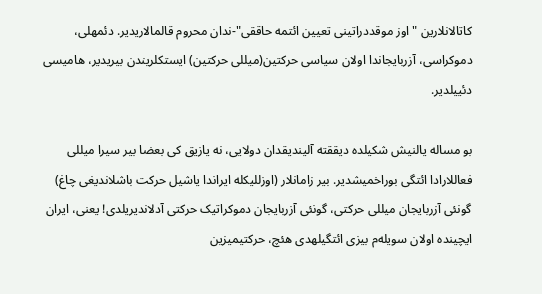کاتالانلارین "اوز موقددراتینی تعیین ائتمه حاققی"-ندان محروم قالمالاریدیر. دئمهلی، دموکراسی، آزربایجاندا اولان سیاسی حرکتین(میللی حرکتین) ایستکلریندن بیریدیر، هامیسی دئییلدیر.

بو مساله یالنیش شکیلده دیققته آلیندیقدان دولایی، نه یازیق کی بعضا بیر سیرا میللی فعاللارادا ائتگی بوراخمیشدیر. بیر زامانلار (اوزللیکله ایراندا یاشیل حرکت باشلاندیغی چاغ) گونئی آزربایجان میللی حرکتی، گونئی آزربایجان دموکراتیک حرکتی آدلاندیریلدی! یعنی، ایران ایچینده اولان سویله‌م بیزی ائتگیلهدی هئچ، حرکتیمیزین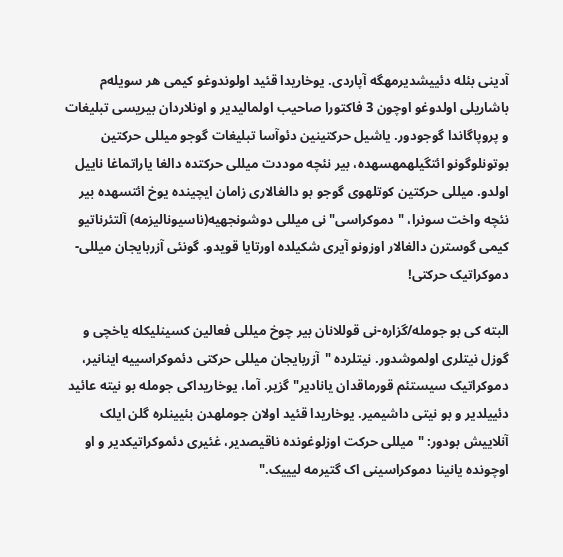آدینی بئله دئییشدیرمهگه آپاردی. یوخاریدا قئید اولوندوغو کیمی هر سویله‌م باشاریلی اولدوغو اوچون 3 فاکتورا صاحیب اولمالیدیر و اونلاردان بیریسی تبلیغات و پروپاگاندا گوجودور. یاشیل حرکتینین دئوآسا تبلیغات گوجو میللی حرکتین بوتونلوگونو ائتگیلهمهسهده، بیر نئچه موددت میللی حرکتده دالغا یاراتماغا ناییل اولدو. میللی حرکتین کوتلهوی گوجو بو دالغالاری زامان ایچینده یوخ ائتسهده بیر نئچه واخت سونرا، "دموکراسی"نی میللی دوشونجهیه(ناسیونالیزمه) آلتئرناتیو کیمی گوسترن دالغالار اوزونو آیری شکیلده اورتایا قویدو. گونئی آزربایجان میللی-دموکراتیک حرکتی!

البته کی بو جومله/گزاره-نی قوللانان بیر چوخ میللی فعالین کسینلیکله یاخچی و گوزل نیتلری اولموشدور. نیتلرده "آزربایجان میللی حرکتی دئموکراسییه اینانیر، دموکراتیک سیستئم قورماقدان یانادیر" گزیر. آما، یوخاریداکی جومله بو نیته عائید دئییلدیر و بو نیتی داشیمیر. یوخاریدا قئید اولان جوملهدن بئیینلره گلن ایلک آنلاییش بودور: "میللی حرکت اوزلوغونده ناقیصدیر، غئیری دئموکراتیکدیر و او اوچونده یانینا دموکراسینی اک گتیرمه لیییک."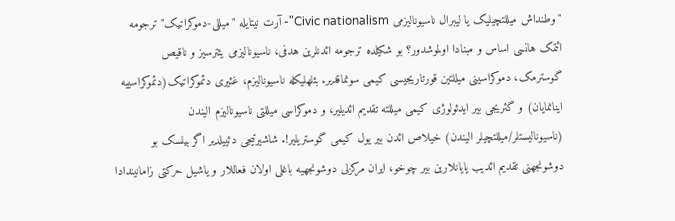"وطنداش میللتچیلیک یا لیبرال ناسیونالیزمی Civic nationalism"- آرت نیتایله "میللی-دموکراتیک" ترجومه ائتمک هانسی اساس و مبنادا اولموشدور؟ بو شکیلده ترجومه ائدنلرین هدفی، ناسیونالیزمی یئترسیز و ناقیص گوسترمک، دموکراسینی میللتین قورتاریجیسی کیمی سونماقدیر. بئلهلیکله ناسیونالیزم، غئیری دئموکراتیک(دئموکراسییه اینانمایان) و گئریجی بیر ایدئولوژی کیمی میللته تقدیم ائدیلیر، و دموکراسی میللتی ناسیونالیزم الیندن (ناسیونالیستلر/میللتچیلر الیندن) خیلاص ائدن بیر یول کیمی گوستریلیر!. شاشیرتیجی دئییلدیر اگر بیلسک بو دوشونجهنی تقدیم ائدیب یایانلارین بیر چوخو، ایران مرکزلی دوشونجهیه باغلی اولان فعاللار و یاشیل حرکتی زامانیندادا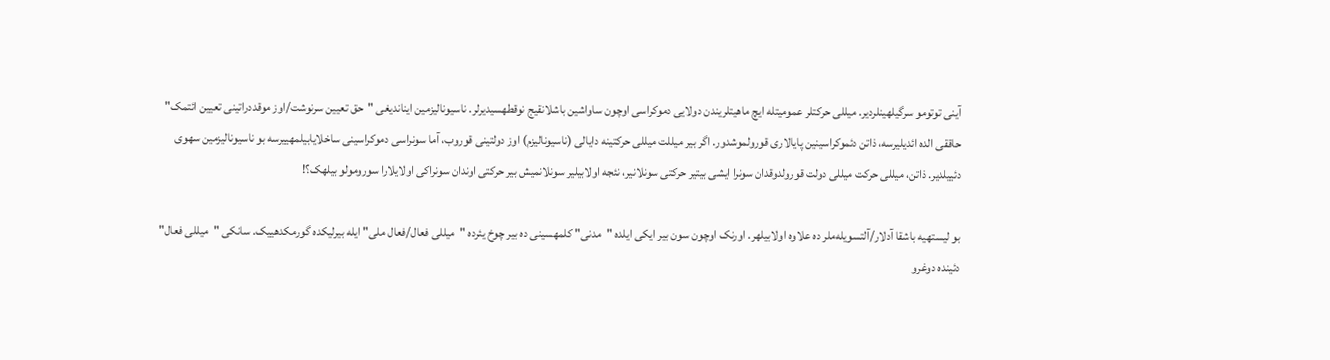آینی توتومو سرگیلهینلردیر. میللی حرکتلر عمومیتله ایچ ماهیتلریندن دولایی دموکراسی اوچون ساواشین باشلانقیج نوقطهسیدیرلر. ناسیونالیزمین ایناندیغی "حق تعیین سرنوشت/اوز موقددراتینی تعیین ائتمک" حاققی الده ائدیلیرسه، ذاتن دئموکراسینین پایالاری قورولموشدور. اگر بیر میللت میللی حرکتینه دایالی (ناسیونالیزم) اوز دولتینی قوروب، آما سونراسی دموکراسینی ساخلایابیلمهییرسه بو ناسیونالیزمین سهوی دئییلدیر. ذاتن، میللی حرکت میللی دولت قورولدوقدان سونرا ایشی بیتیر حرکتی سونلانیر، نئجه اولابیلیر سونلانمیش بیر حرکتی اوندان سونراکی اولایلارا سورومولو بیلهک؟!

بو لیستهیه باشقا آدلار/آلتسویله‌ملر ده علاوه اولابیلهر. اورنک اوچون سون بیر ایکی ایلده "مدنی" کلمهسینی ده بیر چوخ یئرده "میللی فعال/فعال ملی" ایله بیرلیکده گورمکدهییک. سانکی "میللی فعال" دئینده دوغرو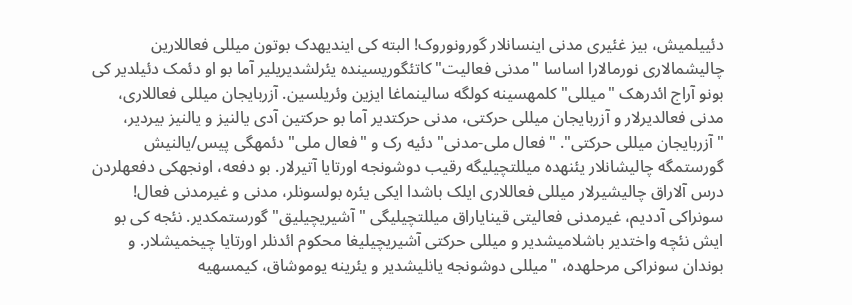دئییلمیش، بیز غئیری مدنی اینسانلار گورونوروک! البته کی ایندیهدک بوتون میللی فعاللارین چالیشمالاری نورمالارا اساسا "مدنی فعالیت" کاتئگوریسینده یئرلشدیریلیر آما بو او دئمک دئیلدیر کی بونو آراج ائدرهک "میللی" کلمهسینه کولگه سالینماغا ایزین وئریلسین. آزربایجان میللی فعاللاری، مدنی فعالدیرلار و آزربایجان میللی حرکتی، مدنی حرکتدیر آما بو حرکتین آدی یالنیز و یالنیز بیردیر، "آزربایجان میللی حرکتی". "فعال ملی-مدنی" دئیه رک و "فعال ملی" دئمهگی پیس/یالنیش گورستمگه چالیشانلار یئنهده میللتچیلیگه رقیب دوشونجه اورتایا آتیرلار. بو دفعه، اونجهکی دفعهلردن درس آلاراق چالیشیرلار میللی فعاللاری ایلک باشدا ایکی یئره بولسونلر، مدنی و غیرمدنی فعال! سونراکی آددیم، غیرمدنی فعالیتی قینایاراق میللتچیلیگی "آشیریچیلیق" گورستمکدیر. نئجه کی بو ایش نئچه واختدیر باشلامیشدیر و میللی حرکتی آشیریچیلیغا محکوم ائدنلر اورتایا چیخمیشلار. و بوندان سونراکی مرحلهده، "میللی دوشونجه یانلیشدیر و یئرینه یوموشاق، کیمسهیه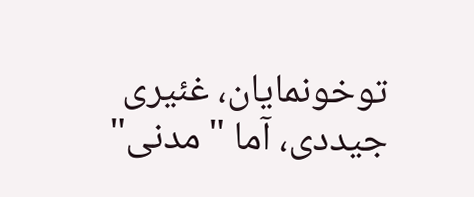توخونمایان، غئیری جیددی، آما "مدنی"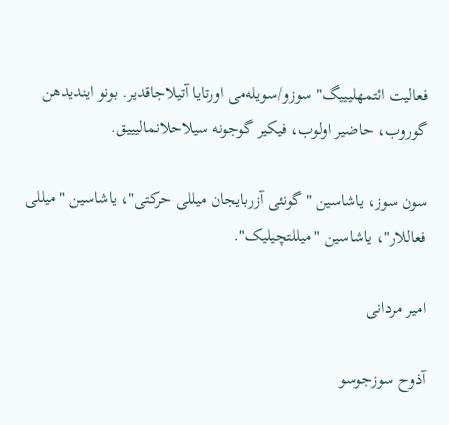فعالیت ائتمهلیییگ" سوزو/سویله‌می اورتایا آتیلاجاقدیر. بونو ایندیدهن گوروب، حاضیر اولوب، فیکیر گوجونه سیلاحلانمالیییق.

سون سوز، یاشاسین "گونئی آزربایجان میللی حرکتی"، یاشاسین "میللی فعاللار"، یاشاسین "میللتچیلیک".

امیر مردانی

آذوح سوزجوسو